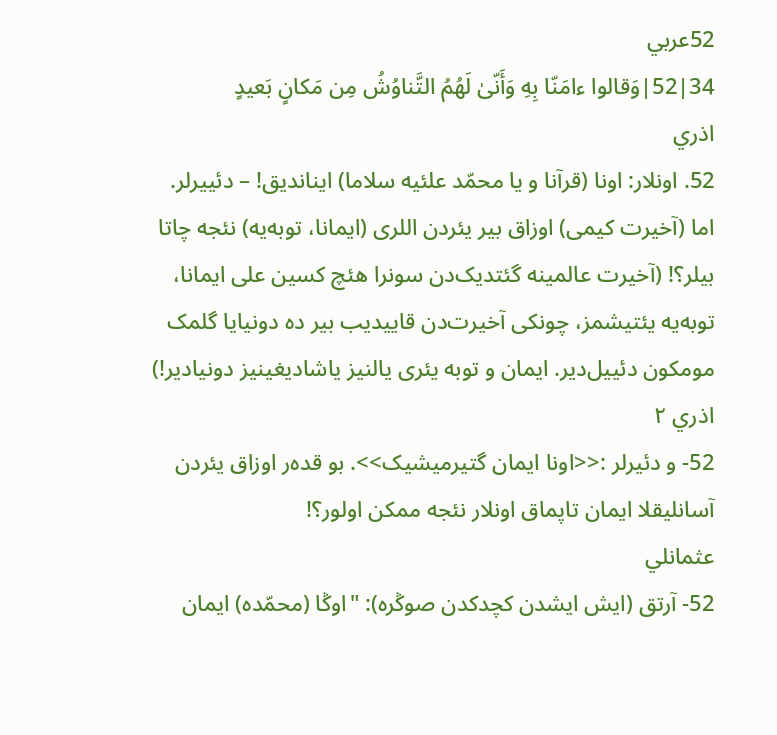52عربي
34|52|وَقالوا ءامَنّا بِهِ وَأَنّىٰ لَهُمُ التَّناوُشُ مِن مَكانٍ بَعيدٍ
اذري
52. اونلار: اونا (قرآنا و یا محمّد علئیه سلاما) ایناندیق! – دئییرلر. اما (آخیرت کیمی) اوزاق بیر یئردن اللری (ایمانا، توبه‌یه) نئجه چاتا بیلر؟! (آخیرت عالمینه گئتدیک‌دن سونرا هئچ کسین علی ایمانا، توبه‌یه یئتیشمز، چونکی آخیرت‌دن قاییدیب بیر ده دونیایا گلمک مومکون دئییل‌دیر. ایمان و توبه یئری یالنیز یاشادیغینیز دونیا‌دیر!)
اذري ٢
52- و دئیرلر :<<اونا ایمان گتیرمیشیک>>. بو قده‌ر اوزاق یئردن آسانلیقلا ایمان تاپماق اونلار نئجه ممکن اولور؟!
عثمانلي
52- آرتق (ایش ایشدن کچدکدن صوڭره): "اوڭا (محمّده) ایمان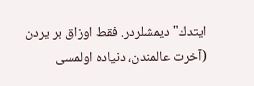ایتدك" دیمشلردر. فقط اوزاق بر یردن (آخرت عالمندن، دنیاده اولمسی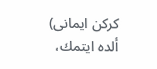کرکن ایمانی) ألده ایتمك،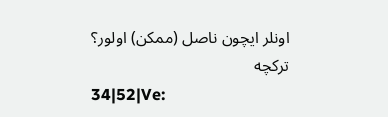اونلر ایچون ناصل (ممکن) اولور؟
ترکچە
34|52|Ve: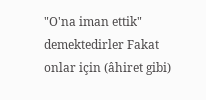"O'na iman ettik" demektedirler Fakat onlar için (âhiret gibi)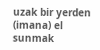uzak bir yerden (imana) el sunmak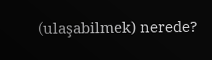(ulaşabilmek) nerede?